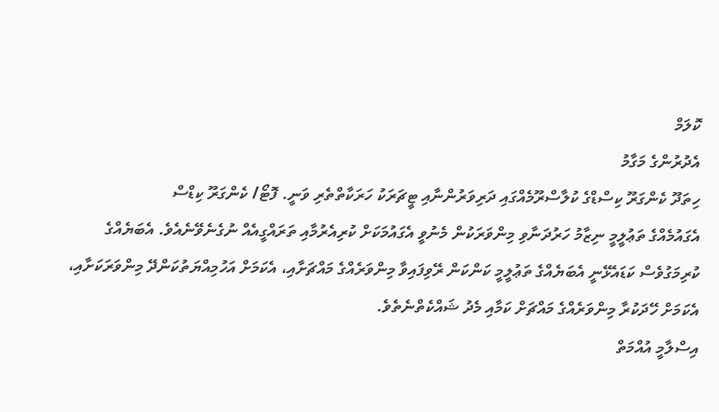ކޮލަމް
އެދުރުންގެ މަގާމު
ހިތަދޫ ކެންގަރޫ ކިސްޑްގެ ކުލާސްރޫމެއްގައި ދަރިވަރުންނާއި ޓީޗަރަކު ހަރަކާތްތެރި ވަނީ. ފޮޓޯ/ ކެންގަރޫ ކިޑްސް
އެގައުމެއްގެ ތަޢުލީމީ ނިޒާމު ހަރުދަނާވި މިންވަރަކުން މެނުވީ އެގައުމަކަށް ކުރިއެރުމާއި ތަރައްގީއެއް ނުގެނެވޭނެއެވެ. އެބަޔެއްގެ ކުރިމަގުވެސް ކަޑައެޅޭނީ އެބަޔެއްގެ ތަޢުލީމީ ކަންކަން ރޭވިފައިވާ މިންވަރެއްގެ މައްޗަށާއި، އެކަމަށް އަހުމިއްޔަތުކަންދޭ މިންވަރަކަށާއި، އެކަމަށް ހޭދަކުރާ މިންވަރެއްގެ މައްޗަށް ކަމާއި މެދު ޝައްކެތްނެތެވެ.
އިސްލާމީ އުއްމަތް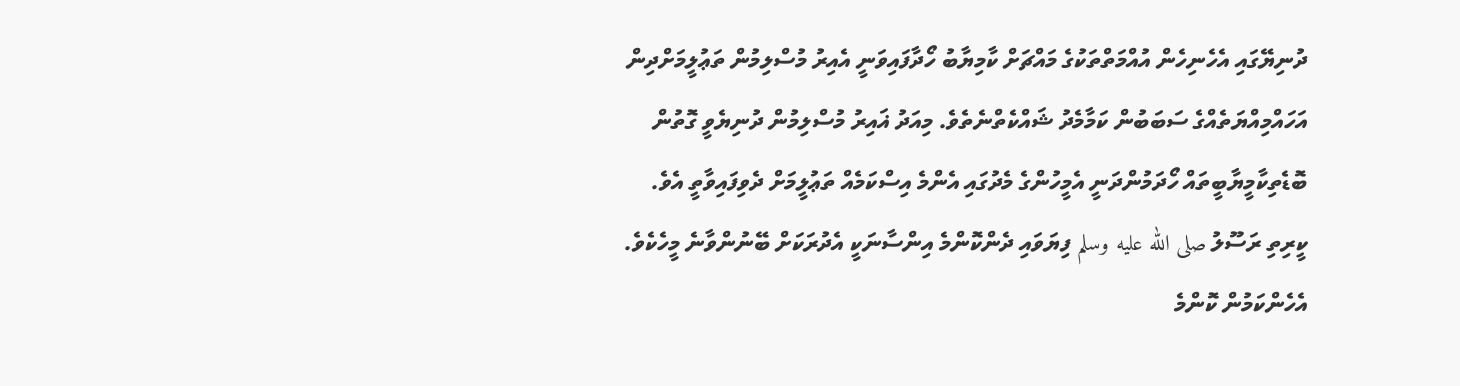ދުނިޔޭގައި އެހެނިހެން އުއްމަތްތަކުގެ މައްޗަށް ކާމިޔާބު ހޯދާފައިވަނީ އެއިރު މުސްލިމުން ތަޢުލީމަށްދިން އަހައްމިއްޔަތެއްގެ ސަބަބުން ކަމާމެދު ޝައްކެތްނެތެވެ. މިއަދު ޣައިރު މުސްލިމުން ދުނިޔެވީ ގޮތުން ބޮޑެތިކާމީޔާބީތައް ހޯދަމުންދަނީ އެމީހުންގެ މެދުގައި އެންމެ އިސްކަމެއް ތަޢުލީމަށް ދެވިފައިވާތީ އެވެ.
ކީރިތި ރަސޫލު صلى الله عليه وسلم ފިޔަވައި ދެންކޮންމެ އިންސާނަކީ އެދުރަކަށް ބޭނުންވާނެ މީހެކެވެ. އެހެންކަމުން ކޮންމެ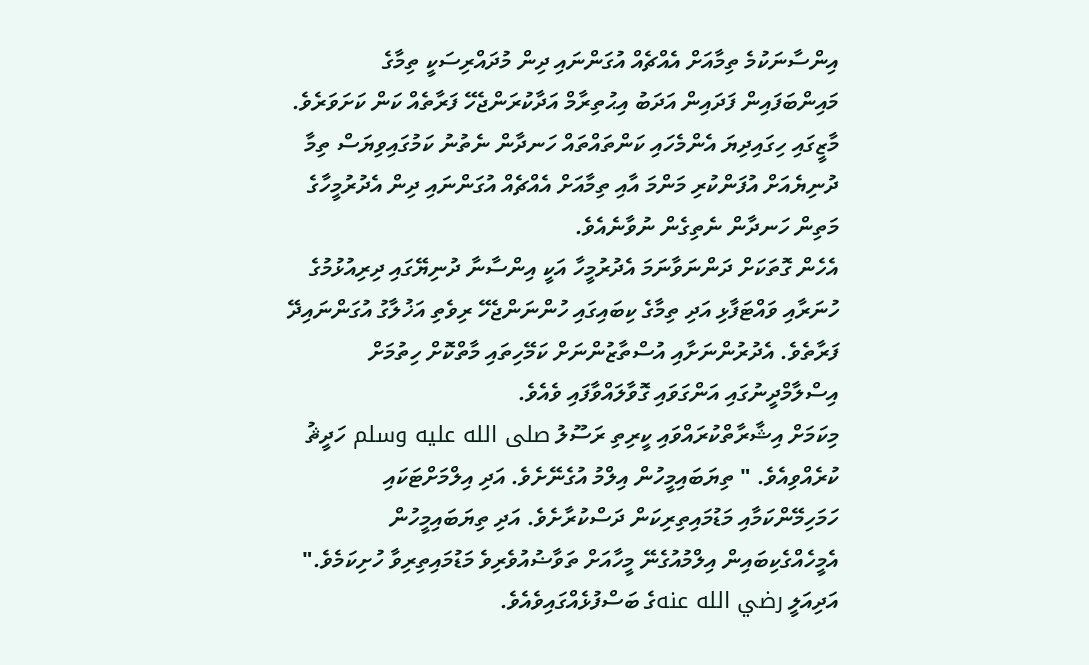އިންސާނަކުމެ ތިމާއަށް އެއްޗެއް އުގަންނައި ދިން މުދައްރިސަކީ ތިމާގެ މައިންބަފައިން ފަދައިން އަދަބު އިޙުތިރާމް އަދާކުރަންޖެހޭ ފަރާތެއް ކަން ކަށަވަރެވެ. މާޒީގައި ހިގައިދިޔަ އެންމެހައި ކަންތައްތައް ހަނދާން ނެތުނު ކަމުގައިވިޔަސް ތިމާ ދުނިޔެއަށް އުފަންކުރި މަންމަ އާއި ތިމާއަށް އެއްޗެއް އުގަންނައި ދިން އެދުރުމީހާގެ މަތިން ހަނދާން ނެތިގެން ނުވާނެއެވެ.
އެހެން ގޮތަކަށް ދަންނަވާނަމަ އެދުރުމީހާ އަކީ އިންސާނާ ދުނިޔޭގައި ދިރިއުޅުމުގެ ހުނަރާއި ވައްޓަފާޅި އަދި ތިމާގެ ކިބައިގައި ހުންނަންޖެހޭ ރިވެތި އަޚުލާގު އުގަންނައިދޭ ފަރާތެވެ. އެދުރުންނަށާއި އުސްތާޒުންނަށް ކަމޭހިތައި މާތްކޮށް ހިތުމަށް އިސްލާމްދީނުގައި އަންގަވައި ގޮވާލައްވާފައި ވެއެވެ.
މިކަމަށް އިޝާރާތްކުރައްވައި ކީރިތި ރަސޫލު صلى الله عليه وسلم ހަދީޘު ކުރެއްވިއެވެ. " ތިޔަބައިމީހުން އިލްމު އުގެނޭށެވެ. އަދި އިލްމަށްޓަކައި ހަމަހިމޭންކަމާއި މަޑުމައިތިރިކަން ދަސްކުރާށެވެ. އަދި ތިޔަބައިމީހުން އެމީހެއްގެކިބައިން އިލްމުއުގެނޭ މީހާއަށް ތަވާޟުއުވެރިވެ މަޑުމައިތިރިވާ ހުށިކަމެވެ." އަދިއަލީ رضي الله عنهގެ ބަސްފުޅެއްގައިވެއެވެ.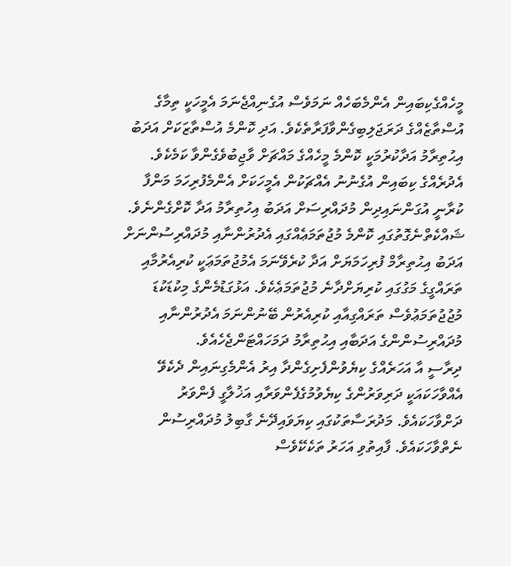މީހެއްގެކިބައިން އެންމެބަހެއް ނަމަވެސް އުގެނިއްޖެނަމަ އެމީހަކީ ތިމާގެ އުސްތާޒެއްގެ ދަރަޖަލިބިގެންވާފަރާތެކެވެ. އަދި ކޮންމެ އުސްތާޒަކަށް އަދަބު އިޙުތިރާމު އަދާކުރުމަކީ ކޮންމެ މީހެއްގެ މައްޗަށް ވާޖިބުވެގެންވާ ކަމެކެވެ. އެދުރެއްގެ ކިބައިން އުގެނުނު އެއްޗަކުން އެމީހަކަށް އެންމެފުރިހަމަ މަންފާ
ކުރާނީ އުގަންނައިދިން މުދައްރިސަށް އަދަބު އިހުތިރާމު އަދާ ކޮށްގެންނެވެ.
ޝައްކެތްނެގޮތުގައި ކޮންމެ މުޖުތަމަޢެއްގައި އެދުރުންނާއި މުދައްރިސުންނަށް އަދަބު އިޙުތިރާމް ފުރިހަމަޔަށް އަދާ ކުރެވޭނަމަ އެމުޖުތަމަޢަކީ ކުރިއެރުމާއި ތަރައްގީގެ މަގުގައި ކުރިޔަށްދާނެ މުޖުތަމަޢެކެވެ. އަޅުގަޑުމެންގެ މިކުޑަކުޑަ މުޖުޖުތަމަޢުވެސް ތަރައްގިއާއި ކުރިއެރުން ބޭނުންނަމަ އެދުރުންނާއި މުދައްރިސުންންގެ އަދަބާއި އިޙުތިރާމު ދަމަހައްޓަންޖެހެއެވެ.
ދިރާސީ އާ އަހަރެއްގެ ކިޔެވުންފެށިގެންދާ އިރު އެންމެގިނައިން ދެކެވޭ އެއްވާހަކައަކީ ދަރިވަރުންގެ ކިޔެވުމުގެފެންވަރާއި އަޚުލާގީ ފެންވަރު ދަށްވާހަކައެވެ. މަދުރަސާތަކުގައި ކިޔަވައިދޭނެ ގާބިލު މުދައްރިސުން ނެތްވާހަކައެވެ. ފާއިތުވި އަހަރު ތަކެކޭވެސް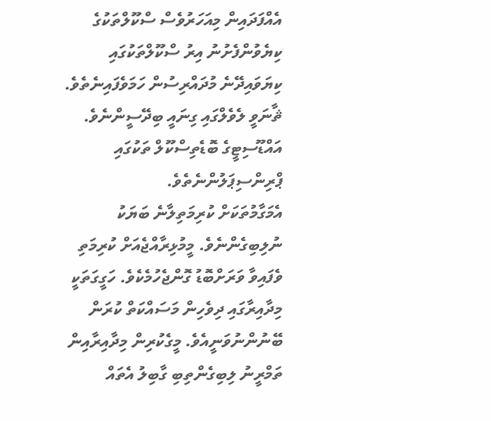އެއްފަދައިން މިއަހަރުވެސް ސްކޫލްތަކުގެ ކިޔެވުންފެށުނު އިރު ސްކޫލްތަކުގައި ކިޔަވައިދޭނެ މުދައްރިސުން ހަމަވެފައިނެތެވެ. ޘާނަވީ ލެވެލްގައި ގިނައީ ބިދޭސީންނެވެ. އައްޑޫސިޓީގެ ބޮޑެތިސްކޫލް ތަކުގައި ޕްރިންސިޕަލުންނެތެވެ.
އެމަގާމުތަކަށް ކުރިމަތިލާނެ ބަޔަކު ނުލިބިގެންނެވެ. މީމުޅިރާއްޖެއަށް ކުރިމަތި ވެފައިވާ ވަރަށްބޮޑު ގޮންޖެހުމެކެވެ. ހަގީގަތަކީ މިދާއިރާގައި ދިވެހިން މަސައްކަތް ކުރަން ބޭނުންނުވަނީއެވެ. މީގެކުރިން މިދާއިރާއިން ތަމްރީނު ލިބިގެންތިބި ގާބިލު އެތައް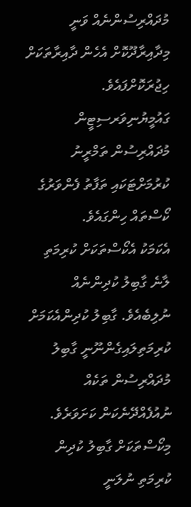މުދައްރިސުންނެއް ވަނީ މިދާއިރާދޫކޮށް އެހެން ދާއިރާތަކަށް ހިޖުރަކޮށްފައެވެ. ގައުމީޔުނިވަރސިޓީން މުދައްރިސުން ތަމްރީނު ކުރުމަށްޓަކައި ތަފާތު ފެންވަރުގެ ކޯސްތައް ހިންގައެވެ.
އެކަމަކު އެކޯސްތަކަށް ކުރިމަތި ލާނެ ގާބިލު ކުދިންނެއް ނުލިބެއެވެ. ގާބިލު ކުދިންއެކަމަށް ކުރިމަތިލައިގެންނޫނީ ގާބިލު މުދައްރިސުން ތަކެއް ނުއުފެއްދޭނެކަން ކަށަވަރެވެ. މިކޯސްތަކަށް ގާބިލު ކުދިން ކުރިމަތި ނުލަނީ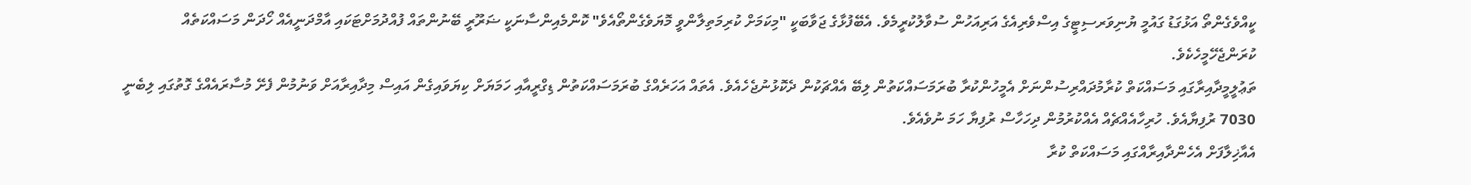ކީއްވެގެންތޯ އަޅުގަޑު ގައުމީ ޔުނިވަރސިޓީގެ އިސްވެރިއެގެ އަރިއަހުން ސުވާލުކުރީމެވެ. އެބޭފުޅާގެ ޖަވާބަކީ "މިކަމަށް ކުރިމަތިލާންވީ މޮޔަވެގެންތޯއެވެ" ކޮންމެއިންސާނަކީ ޟަރޫރީ ބޭނުންތައް ފުއްދުމަށްޓަކައި އާމްދަނީއެއް ހޯދަން މަސައްކަތެއް ކުރަންޖެހޭމީހެކެވެ.
ތަޢުލީމީދާއިރާގައި މަސައްކަތް ކުރާމުދައްރިސުންނަށް އެމީހުންކުރާ ބުރަމަސައްކަތުން ލިބޭ އެއްޗަކުން ދެކޮޅުނުޖެހެއެވެ. އެތައް އަހަރެއްގެ ބުރަމަސައްކަތުން ޑިގްރީއާއި ހަމަޔަށް ކިޔަވައިގެން އައިސް މިދާއިރާއަށް ވަނުމުން ފެށޭ މުސާރައެއްގެ ގޮތުގައި ލިބެނީ 7030 ރުފިޔާއެވެ. ހުރިހާއެއްޗެއް އެއްކުރުމުން ދިހަހާސް ރުފިޔާ ހަމަ ނުވެއެވެ.
އެއާޚިލާފަށް އެހެންދާއިރާއްގައި މަސައްކަތް ކުރާ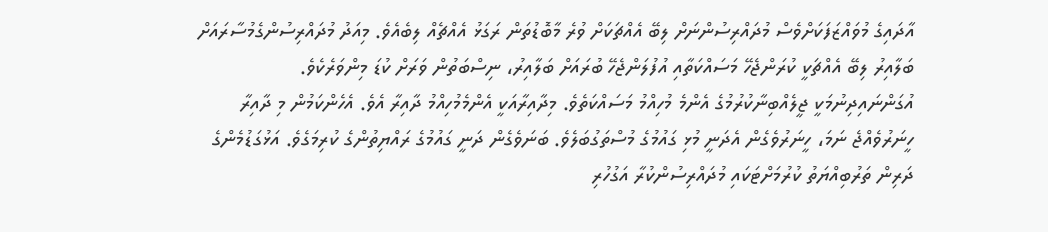އާދައިގެ މުވައްޒަފަކަށްވެސް މުދައްރިސުންނަށް ލިބޭ އެއްޗަކަށް ވުރެ މާބޮޑުތަން ރަގަޅު އެއްޗެއް ލިބެއެވެ. މިއަދު މުދައްރިސުންގެމުސާރައަށް ބަލާއިރު ލިބޭ އެއްޗަކީ ކުރަންޖެހޭ މަސައްކަތާއި އުފުލަންޖެހޭ ބުރައަށް ބަލާއިރު، ނިސްބަތުން ވަރަށް ކުޑަ މިންވަރެކެވެ.
އުގަންނައިދިނުމަކީ ޖީލެއްބިނާކުރުމުގެ އެންމެ މުހިއްމު މަސައްކަތެވެ. މިދާއިރާއަކީ އެންމެމުހިއްމު ދާއިރާ އެވެ. އެހެންކަމުން މި ދާއިރާ ހީނަރުވެއްޖެ ނަމަ، ހީނަރުވެގެން އެދަނީ މުޅި ގައުމުގެ މުސްތަގުބަލެވެ. ބަނަވެގެން ދަނީ ގައުމުގެ ރައްޔިތުންގެ ކުރިމަގެވެ. އަޅުގަޑުމެންގެ ދަރިން ތަރުބިއްޔަތު ކުރުމަށްޓަކައި މުދައްރިސުންކުރާ އަގުހުރި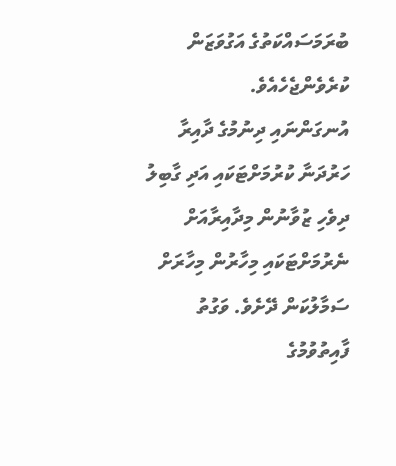ބުރަމަސައްކަތުގެ އަގުވަޒަން ކުރެވެންޖެހެއެވެ.
އުނގަންނައި ދިނުމުގެ ދާއިރާ ހަރުދަނާ ކުރުމަށްޓަކައި އަދި ގާބިލު ދިވެހި ޒުވާނުން މިދާއިރާއަށް ނެރުމަށްޓަކައި މިހާރުން މިހާރަށް ސަމާލުކަން ދޭށެވެ. ވަގުތު ފާއިތުވުމުގެ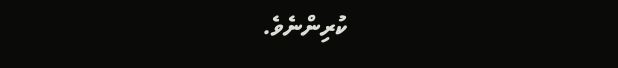ކުރިންނެވެ.